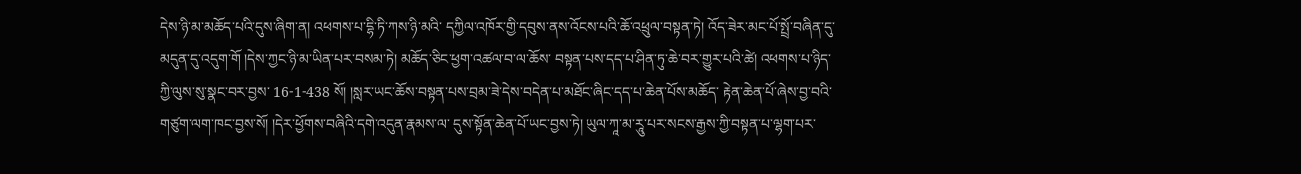དེས་ཉི་མ་མཆོད་པའི་དུས་ཞིག་ན། འཕགས་པ་དྷི་ཏི་ཀས་ཉི་མའི་ དཀྱིལ་འཁོར་གྱི་དབུས་ནས་འོངས་པའི་ཆོ་འཕྲུལ་བསྟན་ཏེ། འོད་ཟེར་མང་པོ་སྤྲོ་བཞིན་དུ་ མདུན་དུ་འདུག་གོ །དེས་ཀྱང་ཉི་མ་ཡིན་པར་བསམ་ཏེ། མཆོད་ཅིང་ཕྱག་འཚལ་བ་ལ་ཆོས་ བསྟན་པས་དད་པ་ཤིན་ཏུ་ཆེ་བར་གྱུར་པའི་ཚེ། འཕགས་པ་ཉིད་ཀྱི་ལུས་སུ་སྣང་བར་བྱས་ 16-1-438 སོ། །སླར་ཡང་ཆོས་བསྟན་པས་བྲམ་ཟེ་དེས་བདེན་པ་མཐོང་ཞིང་དད་པ་ཆེན་པོས་མཆོད་ རྟེན་ཆེན་པོ་ཞེས་བྱ་བའི་གཙུག་ལག་ཁང་བྱས་སོ། །དེར་ཕྱོགས་བཞིའི་དགེ་འདུན་རྣམས་ལ་ དུས་སྟོན་ཆེན་པོ་ཡང་བྱས་ཏེ། ཡུལ་ཀཱ་མ་རཱུ་པར་སངས་རྒྱས་ཀྱི་བསྟན་པ་ལྷག་པར་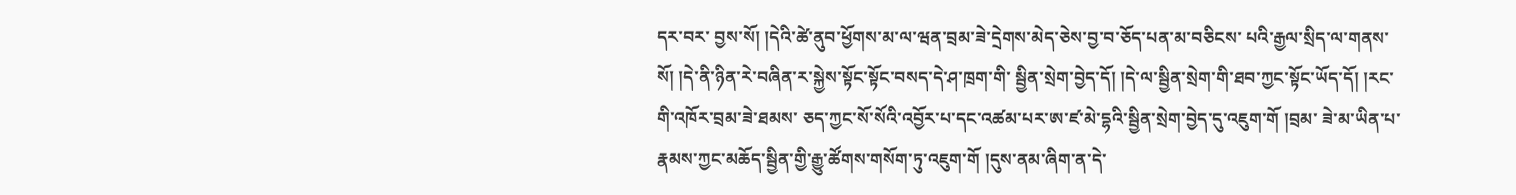དར་བར་ བྱས་སོ། །དེའི་ཚེ་ནུབ་ཕྱོགས་མ་ལ་ཝན་བྲམ་ཟེ་དྲེགས་མེད་ཅེས་བྱ་བ་ཅོད་པན་མ་བཅིངས་ པའི་རྒྱལ་སྲིད་ལ་གནས་སོ། །དེ་ནི་ཉིན་རེ་བཞིན་ར་སྐྱེས་སྟོང་སྟོང་བསད་དེ་ཤ་ཁྲག་གི་ སྦྱིན་སྲེག་བྱེད་དོ། །དེ་ལ་སྦྱིན་སྲེག་གི་ཐབ་ཀྱང་སྟོང་ཡོད་དོ། །རང་གི་འཁོར་བྲམ་ཟེ་ཐམས་ ཅད་ཀྱང་སོ་སོའི་འབྱོར་པ་དང་འཚམ་པར་ཨ་ཛ་མེ་དྷའི་སྦྱིན་སྲེག་བྱེད་དུ་འཇུག་གོ །བྲམ་ ཟེ་མ་ཡིན་པ་རྣམས་ཀྱང་མཆོད་སྦྱིན་གྱི་རྒྱུ་ཚོགས་གསོག་ཏུ་འཇུག་གོ །དུས་ནམ་ཞིག་ན་དེ་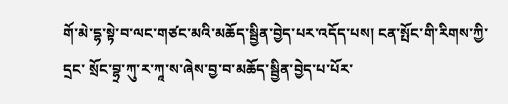གོ་མེ་དྷ་སྟེ་བ་ལང་གཙང་མའི་མཆོད་སྦྱིན་བྱེད་པར་འདོད་པས། ངན་སྤོང་གི་རིགས་ཀྱི་དྲང་ སྲོང་བྷྲ་ཀུ་ར་ཀཱ་ས་ཞེས་བྱ་བ་མཆོད་སྦྱིན་བྱེད་པ་པོར་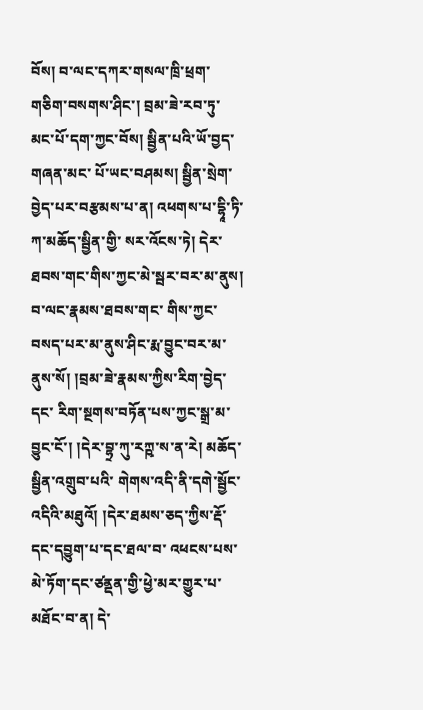བོས། བ་ལང་དཀར་གསལ་ཁྲི་ཕྲག་ གཅིག་བསགས་ཤིང་། བྲམ་ཟེ་རབ་ཏུ་མང་པོ་དག་ཀྱང་བོས། སྦྱིན་པའི་ཡོ་བྱད་གཞན་མང་ པོ་ཡང་བཤམས། སྦྱིན་སྲེག་བྱེད་པར་བརྩམས་པ་ན། འཕགས་པ་དྷཱི་ཏི་ཀ་མཆོད་སྦྱིན་གྱི་ སར་འོངས་ཏེ། དེར་ཐབས་གང་གིས་ཀྱང་མེ་སྦར་བར་མ་ནུས། བ་ལང་རྣམས་ཐབས་གང་ གིས་ཀྱང་བསད་པར་མ་ནུས་ཤིང་རྨ་བྱུང་བར་མ་ནུས་སོ། །བྲམ་ཟེ་རྣམས་ཀྱིས་རིག་བྱེད་དང་ རིག་སྔགས་བཏོན་པས་ཀྱང་སྒྲ་མ་བྱུང་ངོ་། །དེར་བྷྲ་ཀུ་རཀྵ་ས་ན་རེ། མཆོད་སྦྱིན་འགྲུབ་པའི་ གེགས་འདི་ནི་དགེ་སྦྱོང་འདིའི་མཐུའོ། །དེར་ཐམས་ཅད་ཀྱིས་རྡོ་དང་དབྱུག་པ་དང་ཐལ་བ་ འཕངས་པས་མེ་ཏོག་དང་ཙནྡན་གྱི་ཕྱེ་མར་གྱུར་པ་མཐོང་བ་ན། དེ་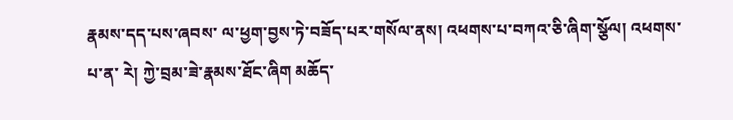རྣམས་དད་པས་ཞབས་ ལ་ཕྱག་བྱས་ཏེ་བཟོད་པར་གསོལ་ནས། འཕགས་པ་བཀའ་ཅི་ཞིག་སྩོལ། འཕགས་པ་ན་ རེ། ཀྱེ་བྲམ་ཟེ་རྣམས་ཐོང་ཞིག མཆོད་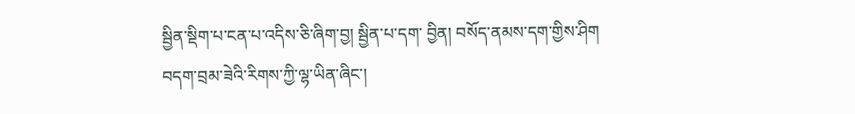སྦྱིན་སྡིག་པ་ངན་པ་འདིས་ཅི་ཞིག་བྱ། སྦྱིན་པ་དག་ བྱིན། བསོད་ནམས་དག་གྱིས་ཤིག བདག་བྲམ་ཟེའི་རིགས་ཀྱི་ལྷ་ཡིན་ཞིང་།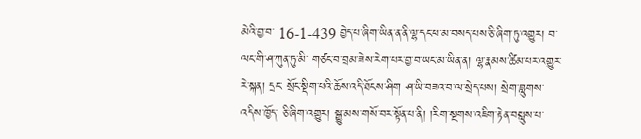མེའི་བྱ་བ་ 16-1-439 བྱེད་པ་ཞིག་ཡིན་ན་ནི་ལྷ་དང་ཕ་མ་བསད་པས་ཅི་ཞིག་ཏུ་འགྱུར། བ་ལང་གི་ཤ་ཀུན་ཏུ་མི་ གཙང་བ་བྲམ་ཟེས་རེག་པར་བྱ་བ་ཡང་མ་ཡིན་ན། ལྷ་རྣམས་ཚིམ་པར་འགྱུར་རེ་སྐན། དྲང་ སྲོང་སྡིག་པའི་ཆོས་འདི་ཐོངས་ཤིག ཤ་ཡི་བཟའ་བ་ལ་སྲེད་པས། སྲེག་བླུགས་འདིས་ཁྱོད་ ཅི་ཞིག་འགྱུར། སྒྱུ་མས་གསོ་བར་སྟོན་པ་ནི། །རིག་སྔགས་འཇིག་རྟེན་བསླུས་པ་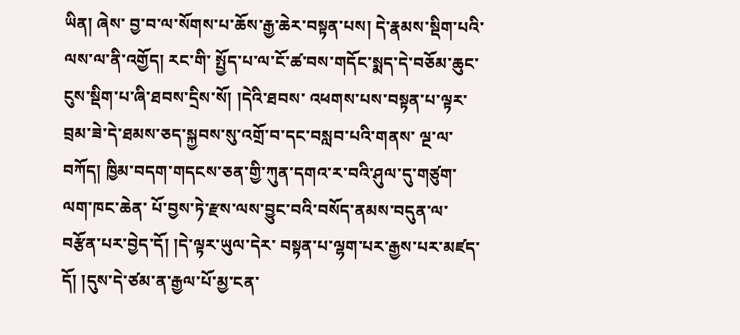ཡིན། ཞེས་ བྱ་བ་ལ་སོགས་པ་ཆོས་རྒྱ་ཆེར་བསྟན་པས། དེ་རྣམས་སྡིག་པའི་ལས་ལ་ནི་འགྱོད། རང་གི་ སྤྱོད་པ་ལ་ངོ་ཚ་བས་གདོང་སྨད་དེ་བཅོམ་ཆུང་ངུས་སྡིག་པ་ཞི་ཐབས་དྲིས་སོ། །དེའི་ཐབས་ འཕགས་པས་བསྟན་པ་ལྟར་བྲམ་ཟེ་དེ་ཐམས་ཅད་སྐྱབས་སུ་འགྲོ་བ་དང་བསླབ་པའི་གནས་ ལྔ་ལ་བཀོད། ཁྱིམ་བདག་གདངས་ཅན་གྱི་ཀུན་དགའ་ར་བའི་ཤུལ་དུ་གཙུག་ལག་ཁང་ཆེན་ པོ་བྱས་ཏེ་རྫས་ལས་བྱུང་བའི་བསོད་ནམས་བདུན་ལ་བརྩོན་པར་བྱེད་དོ། །དེ་ལྟར་ཡུལ་དེར་ བསྟན་པ་ལྷག་པར་རྒྱས་པར་མཛད་དོ། །དུས་དེ་ཙམ་ན་རྒྱལ་པོ་མྱ་ངན་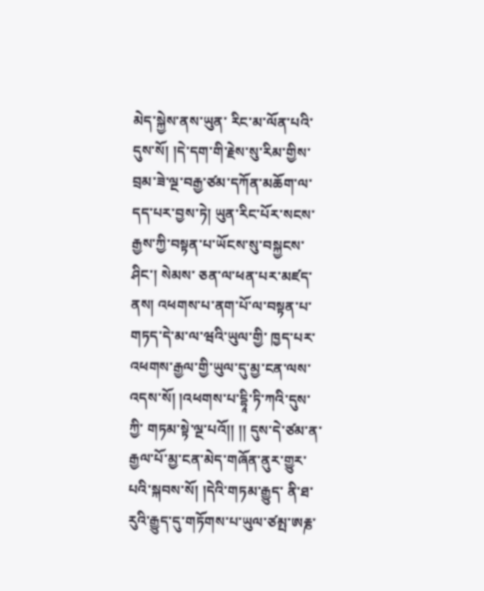མེད་སྐྱེས་ནས་ཡུན་ རིང་མ་ལོན་པའི་དུས་སོ། །དེ་དག་གི་རྗེས་སུ་རིམ་གྱིས་བྲམ་ཟེ་ལྔ་བརྒྱ་ཙམ་དཀོན་མཆོག་ལ་ དད་པར་བྱས་ཏེ། ཡུན་རིང་པོར་སངས་རྒྱས་ཀྱི་བསྟན་པ་ཡོངས་སུ་བསྐྱངས་ཤིང་། སེམས་ ཅན་ལ་ཕན་པར་མཛད་ནས། འཕགས་པ་ནག་པོ་ལ་བསྟན་པ་གཏད་དེ་མ་ལ་ཝའི་ཡུལ་གྱི་ ཁྱད་པར་འཕགས་རྒྱལ་གྱི་ཡུལ་དུ་མྱ་ངན་ལས་འདས་སོ། །འཕགས་པ་དྷཱི་ཏི་ཀའི་དུས་ཀྱི་ གཏམ་སྟེ་ལྔ་པའོ།། །། དུས་དེ་ཙམ་ན་རྒྱལ་པོ་མྱ་ངན་མེད་གཞོན་ནུར་གྱུར་པའི་སྐབས་སོ། །དེའི་གཏམ་རྒྱུད་ ནི་ཐ་རུའི་རྒྱུད་དུ་གཏོགས་པ་ཡུལ་ཙམྤ་ཨརྞ་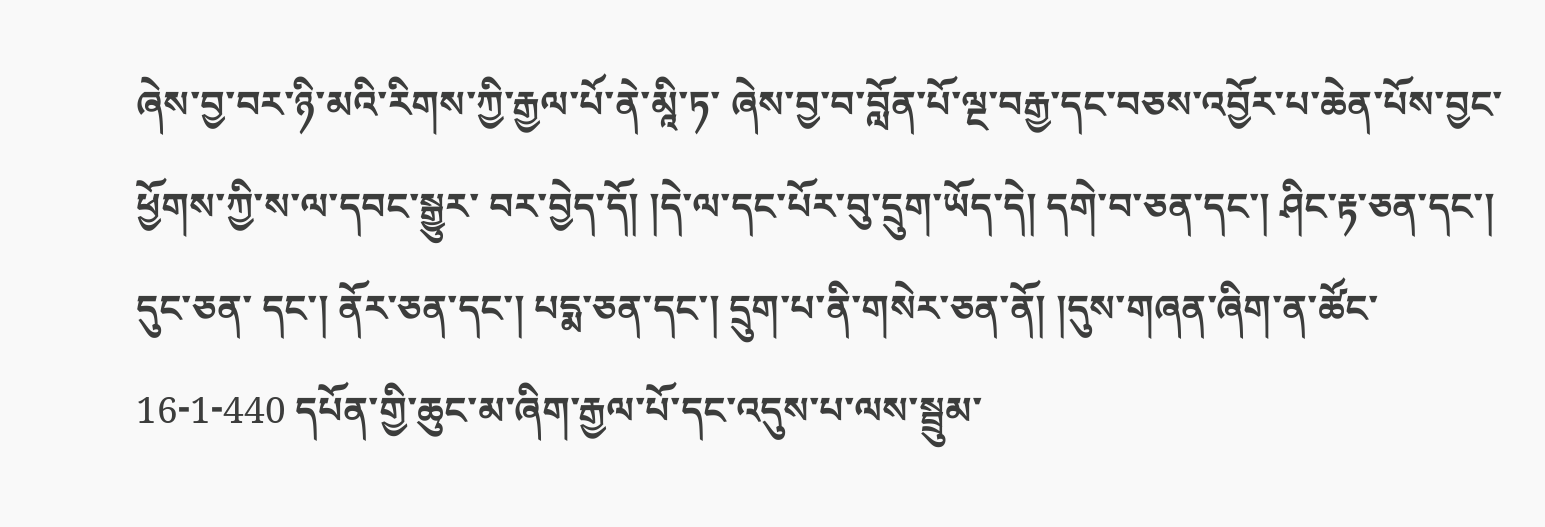ཞེས་བྱ་བར་ཉི་མའི་རིགས་ཀྱི་རྒྱལ་པོ་ནེ་མཱི་ཏ་ ཞེས་བྱ་བ་བློན་པོ་ལྔ་བརྒྱ་དང་བཅས་འབྱོར་པ་ཆེན་པོས་བྱང་ཕྱོགས་ཀྱི་ས་ལ་དབང་སྒྱུར་ བར་བྱེད་དོ། །དེ་ལ་དང་པོར་བུ་དྲུག་ཡོད་དེ། དགེ་བ་ཅན་དང་། ཤིང་རྟ་ཅན་དང་། དུང་ཅན་ དང་། ནོར་ཅན་དང་། པདྨ་ཅན་དང་། དྲུག་པ་ནི་གསེར་ཅན་ནོ། །དུས་གཞན་ཞིག་ན་ཚོང་ 16-1-440 དཔོན་གྱི་ཆུང་མ་ཞིག་རྒྱལ་པོ་དང་འདུས་པ་ལས་སྦྲུམ་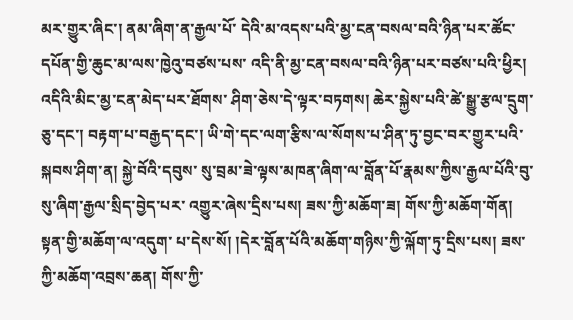མར་གྱུར་ཞིང་། ནམ་ཞིག་ན་རྒྱལ་པོ་ དེའི་མ་འདས་པའི་མྱ་ངན་བསལ་བའི་ཉིན་པར་ཚོང་དཔོན་གྱི་ཆུང་མ་ལས་ཁྱེའུ་བཙས་པས་ འདི་ནི་མྱ་ངན་བསལ་བའི་ཉིན་པར་བཙས་པའི་ཕྱིར། འདིའི་མིང་མྱ་ངན་མེད་པར་ཐོགས་ ཤིག་ཅེས་དེ་ལྟར་བཏགས། ཆེར་སྐྱེས་པའི་ཚེ་སྒྱུ་རྩལ་དྲུག་ཅུ་དང་། བརྟག་པ་བརྒྱད་དང་། ཡི་གེ་དང་ལག་རྩིས་ལ་སོགས་པ་ཤིན་ཏུ་བྱང་བར་གྱུར་པའི་སྐབས་ཤིག་ན། སྐྱེ་བོའི་དབུས་ སུ་བྲམ་ཟེ་ལྟས་མཁན་ཞིག་ལ་བློན་པོ་རྣམས་ཀྱིས་རྒྱལ་པོའི་བུ་སུ་ཞིག་རྒྱལ་སྲིད་བྱེད་པར་ འགྱུར་ཞེས་དྲིས་པས། ཟས་ཀྱི་མཆོག་ཟ། གོས་ཀྱི་མཆོག་གོན། སྟན་གྱི་མཆོག་ལ་འདུག་ པ་དེས་སོ། །དེར་བློན་པོའི་མཆོག་གཉིས་ཀྱི་ལྐོག་ཏུ་དྲིས་པས། ཟས་ཀྱི་མཆོག་འབྲས་ཆན། གོས་ཀྱི་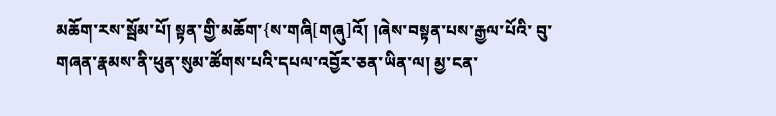མཆོག་རས་སྦོམ་པོ། སྟན་གྱི་མཆོག་{ས་གཞི[གཞུ]འོ། །ཞེས་བསྟན་པས་རྒྱལ་པོའི་ བུ་གཞན་རྣམས་ནི་ཕུན་སུམ་ཚོགས་པའི་དཔལ་འབྱོར་ཅན་ཡིན་ལ། མྱ་ངན་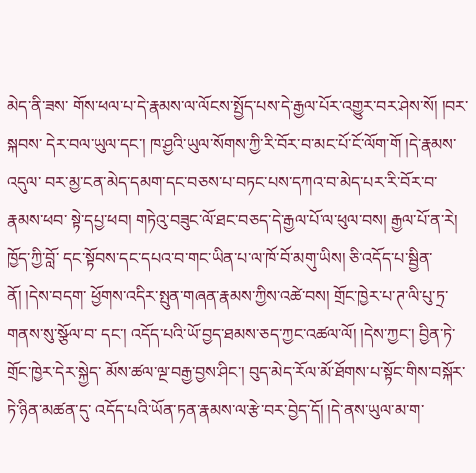མེད་ནི་ཟས་ གོས་ཕལ་པ་དེ་རྣམས་ལ་ལོངས་སྤྱོད་པས་དེ་རྒྱལ་པོར་འགྱུར་བར་ཤེས་སོ། །བར་སྐབས་ དེར་བལ་ཡུལ་དང་། ཁ་ཤྱའི་ཡུལ་སོགས་ཀྱི་རི་བོར་བ་མང་པོ་ངོ་ལོག་གོ །དེ་རྣམས་འདུལ་ བར་མྱ་ངན་མེད་དམག་དང་བཅས་པ་བཏང་པས་དཀའ་བ་མེད་པར་རི་བོར་བ་རྣམས་ཕབ་ སྟེ་དཔྱ་ཕབ། གཏེའུ་བཟུང་ལོ་ཐང་བཅད་དེ་རྒྱལ་པོ་ལ་ཕུལ་བས། རྒྱལ་པོ་ན་རེ། ཁྱོད་ཀྱི་བློ་ དང་སྟོབས་དང་དཔའ་བ་གང་ཡིན་པ་ལ་ཁོ་བོ་མགུ་ཡིས། ཅི་འདོད་པ་སྦྱིན་ནོ། །དེས་བདག་ ཕྱོགས་འདིར་སྤུན་གཞན་རྣམས་ཀྱིས་འཚེ་བས། གྲོང་ཁྱེར་པ་ཊ་ལི་པུ་ཏྲ་གནས་སུ་སྩོལ་བ་ དང་། འདོད་པའི་ཡོ་བྱད་ཐམས་ཅད་ཀྱང་འཚལ་ལོ། །དེས་ཀྱང་། བྱིན་ཏེ་གྲོང་ཁྱེར་དེར་སྐྱེད་ མོས་ཚལ་ལྔ་བརྒྱ་བྱས་ཤིང་། བུད་མེད་རོལ་མོ་ཐོགས་པ་སྟོང་གིས་བསྐོར་ཏེ་ཉིན་མཚན་དུ་ འདོད་པའི་ཡོན་ཏན་རྣམས་ལ་རྩེ་བར་བྱེད་དོ། །དེ་ནས་ཡུལ་མ་ག་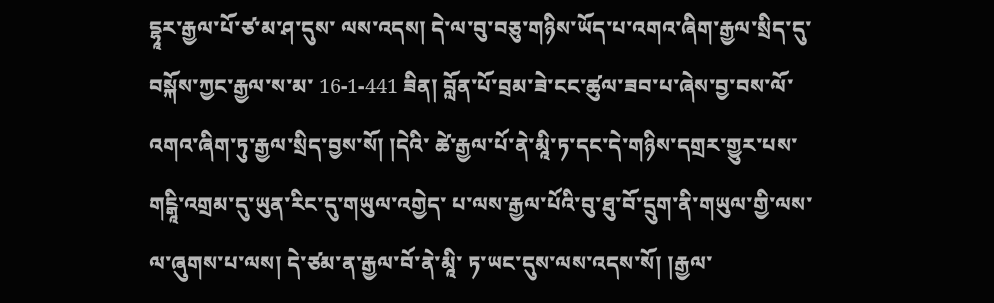དྷཱར་རྒྱལ་པོ་ཙ་མ་ཤ་དུས་ ལས་འདས། དེ་ལ་བུ་བཅུ་གཉིས་ཡོད་པ་འགའ་ཞིག་རྒྱལ་སྲིད་དུ་བསྐོས་ཀྱང་རྒྱལ་ས་མ་ 16-1-441 ཟིན། བློན་པོ་བྲམ་ཟེ་ངང་ཚུལ་ཟབ་པ་ཞེས་བྱ་བས་ལོ་འགའ་ཞིག་ཏུ་རྒྱལ་སྲིད་བྱས་སོ། །དེའི་ ཚེ་རྒྱལ་པོ་ནེ་མཱི་ཏ་དང་དེ་གཉིས་དགྲར་གྱུར་པས་གངྒཱི་འགྲམ་དུ་ཡུན་རིང་དུ་གཡུལ་འགྱེད་ པ་ལས་རྒྱལ་པོའི་བུ་ཐུ་བོ་དྲུག་ནི་གཡུལ་གྱི་ལས་ལ་ཞུགས་པ་ལས། དེ་ཙམ་ན་རྒྱལ་བོ་ནེ་མཱི་ ཏ་ཡང་དུས་ལས་འདས་སོ། །རྒྱལ་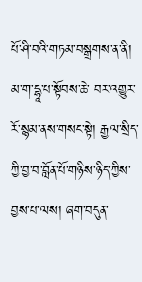པོ་ཤི་བའི་གཏམ་བསྒྲགས་ན་ནི། མ་ག་དྷཱ་པ་སྟོབས་ཆེ་ བར་འགྱུར་རོ་སྙམ་ནས་གསང་སྟེ། རྒྱལ་སྲིད་ཀྱི་བྱ་བ་བློན་པོ་གཉིས་ཉིད་ཀྱིས་བྱས་པ་ལས། ཞག་བདུན་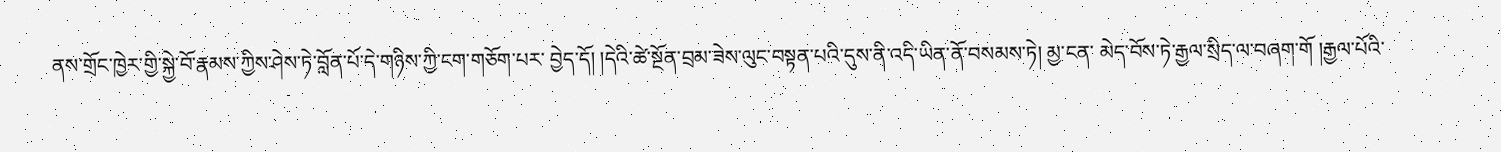ནས་གྲོང་ཁྱེར་གྱི་སྐྱེ་བོ་རྣམས་ཀྱིས་ཤེས་ཏེ་བློན་པོ་དེ་གཉིས་ཀྱི་ངག་གཅོག་པར་ བྱེད་དོ། །དེའི་ཚེ་སྔོན་བྲམ་ཟེས་ལུང་བསྟན་པའི་དུས་ནི་འདི་ཡིན་ནོ་བསམས་ཏེ། མྱ་ངན་ མེད་བོས་ཏེ་རྒྱལ་སྲིད་ལ་བཞག་གོ །རྒྱལ་པོའི་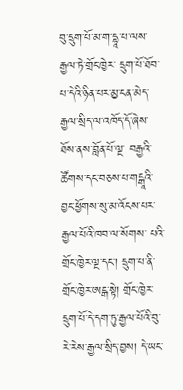བུ་དྲུག་པོ་མ་ག་དྷཱ་པ་ལས་རྒྱལ་ཏེ་གྲོང་ཁྱེར་ དྲུག་པོ་ཐོབ་པ་དེའི་ཉིན་པར་མྱ་ངན་མེད་རྒྱལ་སྲིད་ལ་འཁོད་དོ་ཞེས་ཐོས་ནས་བློན་པོ་ལྔ་ བརྒྱའི་ཚོགས་དང་བཅས་པ་གངྒཱའི་བྱང་ཕྱོགས་སུ་མ་འོངས་པར་རྒྱལ་པོའི་ཁབ་ལ་སོགས་ པའི་གྲོང་ཁྱེར་ལྔ་དང་། དྲུག་པ་ནི་གྲོང་ཁྱེར་ཨངྒ་སྟེ། གྲོང་ཁྱེར་དྲུག་པོ་དེ་དག་ཏུ་རྒྱལ་པོའི་བུ་ རེ་རེས་རྒྱལ་སྲིད་བྱས། དེ་ཡང་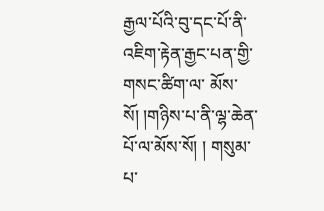རྒྱལ་པོའི་བུ་དང་པོ་ནི་འཇིག་རྟེན་རྒྱང་པན་གྱི་གསང་ཚིག་ལ་ མོས་སོ། །གཉིས་པ་ནི་ལྷ་ཆེན་པོ་ལ་མོས་སོ། ། གསུམ་པ་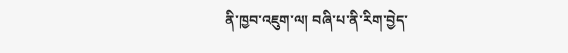ནི་ཁྱབ་འཇུག་ལ། བཞི་པ་ནི་རིག་བྱེད་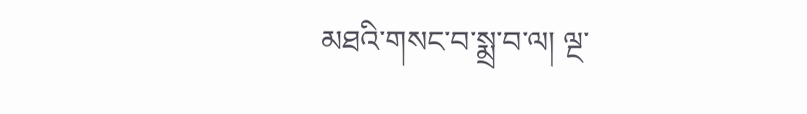མཐའི་གསང་བ་སྨྲ་བ་ལ། ལྔ་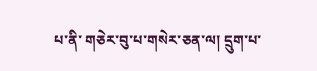པ་ནི་ གཅེར་བུ་པ་གསེར་ཅན་ལ། དྲུག་པ་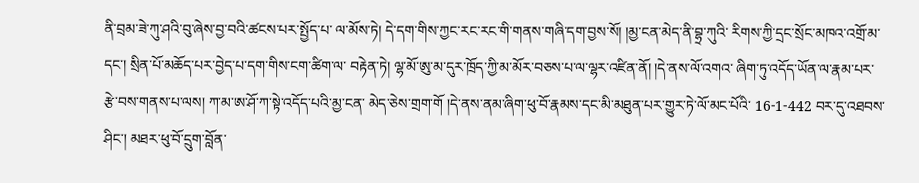ནི་བྲམ་ཟེ་ཀུ་ཤའི་བུ་ཞེས་བྱ་བའི་ཚངས་པར་སྤྱོད་པ་ ལ་མོས་ཏེ། དེ་དག་གིས་ཀྱང་རང་རང་གི་གནས་གཞི་དག་བྱས་སོ། །མྱ་ངན་མེད་ནི་བྷྲ་ཀུའི་ རིགས་ཀྱི་དྲང་སྲོང་མཁའ་འགྲོ་མ་དང་། སྲིན་པོ་མཆོད་པར་བྱེད་པ་དག་གིས་ངག་ཚིག་ལ་ བརྟེན་ཏེ། ལྷ་མོ་ཨུ་མ་དུར་ཁྲོད་ཀྱི་མ་མོར་བཅས་པ་ལ་ལྷར་འཛིན་ནོ། །དེ་ནས་ལོ་འགའ་ ཞིག་ཏུ་འདོད་ཡོན་ལ་རྣམ་པར་རྩེ་བས་གནས་པ་ལས། ཀ་མ་ཨ་ཤོ་ཀ་སྟེ་འདོད་པའི་མྱ་ངན་ མེད་ཅེས་གྲག་གོ །དེ་ནས་ནམ་ཞིག་ཕུ་བོ་རྣམས་དང་མི་མཐུན་པར་གྱུར་ཏེ་ལོ་མང་པོའི་ 16-1-442 བར་དུ་འཐབས་ཤིང་། མཐར་ཕུ་བོ་དྲུག་བློན་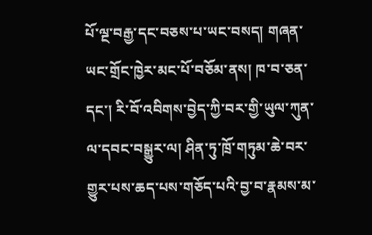པོ་ལྔ་བརྒྱ་དང་བཅས་པ་ཡང་བསད། གཞན་ ཡང་གྲོང་ཁྱེར་མང་པོ་བཅོམ་ནས། ཁ་བ་ཅན་དང་། རི་བོ་འབིགས་བྱེད་ཀྱི་བར་གྱི་ཡུལ་ཀུན་ ལ་དབང་བསྒྱུར་ལ། ཤིན་ཏུ་ཁྲོ་གཏུམ་ཆེ་བར་གྱུར་པས་ཆད་པས་གཅོད་པའི་བྱ་བ་རྣམས་མ་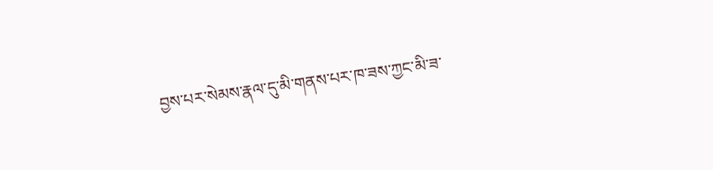བྱས་པར་སེམས་རྣལ་དུ་མི་གནས་པར་ཁ་ཟས་ཀྱང་མི་ཟ་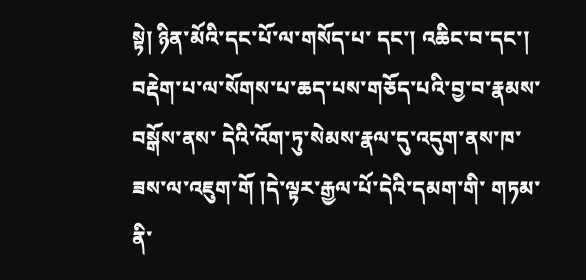སྟེ། ཉིན་མོའི་དང་པོ་ལ་གསོད་པ་ དང་། འཆིང་བ་དང་། བརྡེག་པ་ལ་སོགས་པ་ཆད་པས་གཅོད་པའི་བྱ་བ་རྣམས་བསྒོས་ནས་ དེའི་འོག་ཏུ་སེམས་རྣལ་དུ་འདུག་ནས་ཁ་ཟས་ལ་འཇུག་གོ །དེ་ལྟར་རྒྱལ་པོ་དེའི་དམག་གི་ གཏམ་ནི་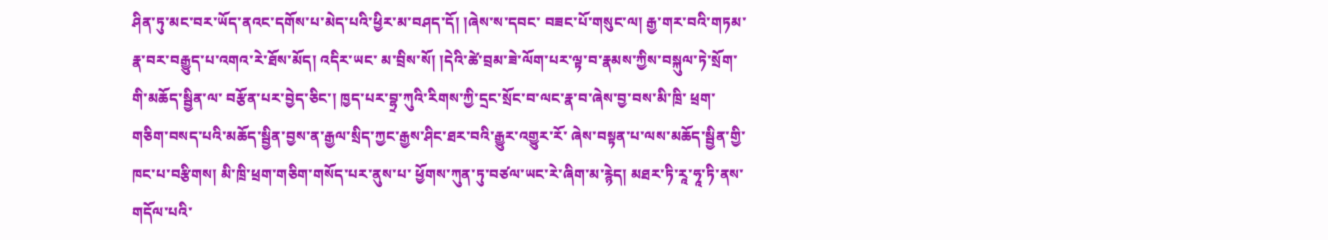ཤིན་ཏུ་མང་བར་ཡོད་ནའང་དགོས་པ་མེད་པའི་ཕྱིར་མ་བཤད་དོ། །ཞེས་ས་དབང་ བཟང་པོ་གསུང་ལ། རྒྱ་གར་བའི་གཏམ་རྣ་བར་བརྒྱུད་པ་འགའ་རེ་ཐོས་མོད། འདིར་ཡང་ མ་བྲིས་སོ། །དེའི་ཚེ་བྲམ་ཟེ་ལོག་པར་ལྟ་བ་རྣམས་ཀྱིས་བསྐུལ་ཏེ་སྲོག་གི་མཆོད་སྦྱིན་ལ་ བརྩོན་པར་བྱེད་ཅིང་། ཁྱད་པར་བྷྲ་ཀུའི་རིགས་ཀྱི་དྲང་སྲོང་བ་ལང་རྣ་བ་ཞེས་བྱ་བས་མི་ཁྲི་ ཕྲག་གཅིག་བསད་པའི་མཆོད་སྦྱིན་བྱས་ན་རྒྱལ་སྲིད་ཀྱང་རྒྱས་ཤིང་ཐར་བའི་རྒྱུར་འགྱུར་རོ་ ཞེས་བསྟན་པ་ལས་མཆོད་སྦྱིན་གྱི་ཁང་པ་བརྩིགས། མི་ཁྲི་ཕྲག་གཅིག་གསོད་པར་ནུས་པ་ ཕྱོགས་ཀུན་ཏུ་བཙལ་ཡང་རེ་ཞིག་མ་རྙེད། མཐར་ཏི་རཱ་ཧཱ་ཏི་ནས་གདོལ་པའི་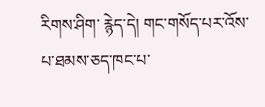རིགས་ཤིག་ རྙེད་དེ། གང་གསོད་པར་འོས་པ་ཐམས་ཅད་ཁང་པ་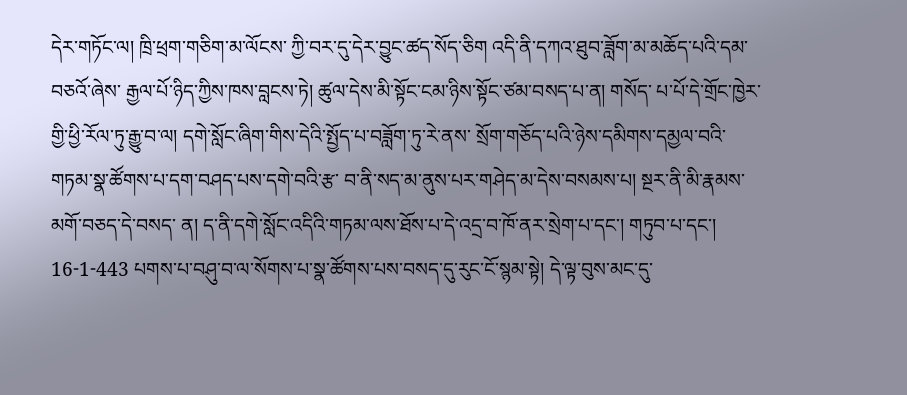དེར་གཏོང་ལ། ཁྲི་ཕྲག་གཅིག་མ་ལོངས་ ཀྱི་བར་དུ་དེར་བྱུང་ཚད་སོད་ཅིག འདི་ནི་དཀའ་ཐུབ་ཟློག་མ་མཆོད་པའི་དམ་བཅའོ་ཞེས་ རྒྱལ་པོ་ཉིད་ཀྱིས་ཁས་བླངས་ཏེ། ཚུལ་དེས་མི་སྟོང་ངམ་ཉིས་སྟོང་ཙམ་བསད་པ་ན། གསོད་ པ་པོ་དེ་གྲོང་ཁྱེར་གྱི་ཕྱི་རོལ་ཏུ་རྒྱུ་བ་ལ། དགེ་སློང་ཞིག་གིས་དེའི་སྤྱོད་པ་བཟློག་ཏུ་རེ་ནས་ སྲོག་གཅོད་པའི་ཉེས་དམིགས་དམྱལ་བའི་གཏམ་སྣ་ཚོགས་པ་དག་བཤད་པས་དགེ་བའི་རྩ་ བ་ནི་སད་མ་ནུས་པར་གཤེད་མ་དེས་བསམས་པ། སྔར་ནི་མི་རྣམས་མགོ་བཅད་དེ་བསད་ ན། ད་ནི་དགེ་སློང་འདིའི་གཏམ་ལས་ཐོས་པ་དེ་འདྲ་བ་ཁོ་ནར་སྲེག་པ་དང་། གཏུབ་པ་དང་། 16-1-443 པགས་པ་བཤུ་བ་ལ་སོགས་པ་སྣ་ཚོགས་པས་བསད་དུ་རུང་ངོ་སྙམ་སྟེ། དེ་ལྟ་བུས་མང་དུ་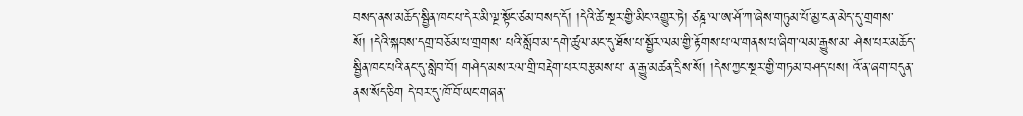བསད་ནས་མཆོད་སྦྱིན་ཁང་པ་དེར་མི་ལྔ་སྟོང་ཙམ་བསད་དོ། །དེའི་ཚེ་སྔར་གྱི་མིང་འགྱུར་ཏེ། ཙཎྜ་ལ་ཨ་ཤོ་ཀ་ཞེས་གཏུམ་པོ་མྱ་ངན་མེད་དུ་གྲགས་སོ། །དེའི་སྐབས་དགྲ་བཅོམ་པ་གྲགས་ པའི་སློབ་མ་དགེ་ཚུལ་མང་དུ་ཐོས་པ་སྦྱོར་ལམ་གྱི་རྟོགས་པ་ལ་གནས་པ་ཞིག་ལམ་རྒྱུས་མ་ ཤེས་པར་མཆོད་སྦྱིན་ཁང་པའི་ནང་དུ་སླེབ་བོ། གཤེད་མས་རལ་གྲི་བརྡེག་པར་བརྩམས་པ་ ན་རྒྱུ་མཚན་དྲིས་སོ། །དེས་ཀྱང་སྔར་གྱི་གཏམ་བཤད་པས། འོ་ན་ཞག་བདུན་ནས་སོད་ཅིག དེ་བར་དུ་ཁོ་བོ་ཡང་གཞན་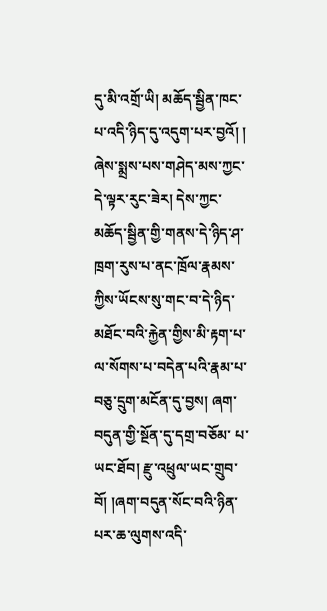དུ་མི་འགྲོ་ཡི། མཆོད་སྦྱིན་ཁང་པ་འདི་ཉིད་དུ་འདུག་པར་བྱའོ། ། ཞེས་སྨྲས་པས་གཤེད་མས་ཀྱང་དེ་ལྟར་རུང་ཟེར། དེས་ཀྱང་མཆོད་སྦྱིན་གྱི་གནས་དེ་ཉིད་ཤ་ ཁྲག་རུས་པ་ནང་ཁྲོལ་རྣམས་ཀྱིས་ཡོངས་སུ་གང་བ་དེ་ཉིད་མཐོང་བའི་རྐྱེན་གྱིས་མི་རྟག་པ་ ལ་སོགས་པ་བདེན་པའི་རྣམ་པ་བཅུ་དྲུག་མངོན་དུ་བྱས། ཞག་བདུན་གྱི་སྔོན་དུ་དགྲ་བཅོམ་ པ་ཡང་ཐོབ། རྫུ་འཕྲུལ་ཡང་གྲུབ་བོ། །ཞག་བདུན་སོང་བའི་ཉིན་པར་ཆ་ལུགས་འདི་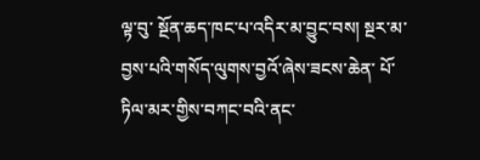ལྟ་བུ་ སྔོན་ཆད་ཁང་པ་འདིར་མ་བྱུང་བས། སྔར་མ་བྱས་པའི་གསོད་ལུགས་བྱའོ་ཞེས་ཟངས་ཆེན་ པོ་ཏིལ་མར་གྱིས་བཀང་བའི་ནང་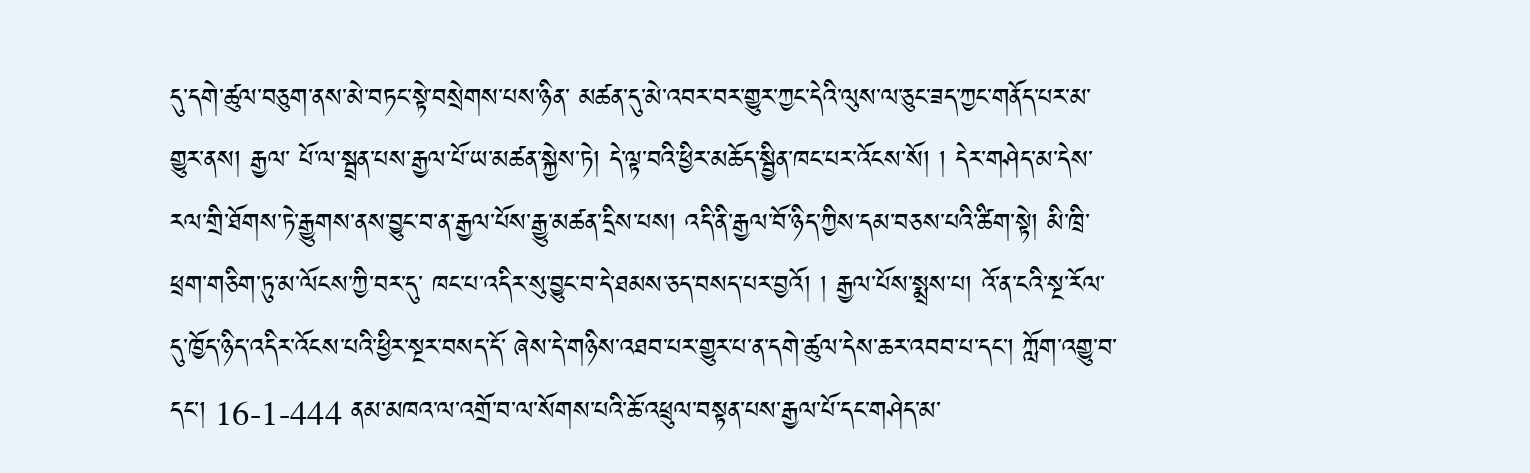དུ་དགེ་ཚུལ་བཅུག་ནས་མེ་བཏང་སྟེ་བསྲེགས་པས་ཉིན་ མཚན་དུ་མེ་འབར་བར་གྱུར་ཀྱང་དེའི་ལུས་ལ་ཅུང་ཟད་ཀྱང་གནོད་པར་མ་གྱུར་ནས། རྒྱལ་ པོ་ལ་སྦྲན་པས་རྒྱལ་པོ་ཡ་མཚན་སྐྱེས་ཏེ། དེ་ལྟ་བའི་ཕྱིར་མཆོད་སྦྱིན་ཁང་པར་འོངས་སོ། ། དེར་གཤེད་མ་དེས་རལ་གྲི་ཐོགས་ཏེ་རྒྱུགས་ནས་བྱུང་བ་ན་རྒྱལ་པོས་རྒྱུ་མཚན་དྲིས་པས། འདི་ནི་རྒྱལ་བོ་ཉིད་ཀྱིས་དམ་བཅས་པའི་ཚིག་སྟེ། མི་ཁྲི་ཕྲག་གཅིག་ཏུ་མ་ལོངས་ཀྱི་བར་དུ་ ཁང་པ་འདིར་སུ་བྱུང་བ་དེ་ཐམས་ཅད་བསད་པར་བྱའོ། ། རྒྱལ་པོས་སྨྲས་པ། འོ་ན་ངའི་སྔ་རོལ་དུ་ཁྱོད་ཉིད་འདིར་འོངས་པའི་ཕྱིར་སྔར་བསད་དོ་ ཞེས་དེ་གཉིས་འཐབ་པར་གྱུར་པ་ན་དགེ་ཚུལ་དེས་ཆར་འབབ་པ་དང་། ཀློག་འགྱུ་བ་དང་། 16-1-444 ནམ་མཁའ་ལ་འགྲོ་བ་ལ་སོགས་པའི་ཆོ་འཕྲུལ་བསྟན་པས་རྒྱལ་པོ་དང་གཤེད་མ་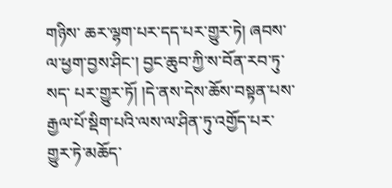གཉིས་ ཆར་ལྷག་པར་དད་པར་གྱུར་ཏེ། ཞབས་ལ་ཕྱག་བྱས་ཤིང་། བྱང་ཆུབ་ཀྱི་ས་བོན་རབ་ཏུ་སད་ པར་གྱུར་ཏོ། །དེ་ནས་དེས་ཆོས་བསྟན་པས་རྒྱལ་པོ་སྡིག་པའི་ལས་ལ་ཤིན་ཏུ་འགྱོད་པར་ གྱུར་ཏེ་མཆོད་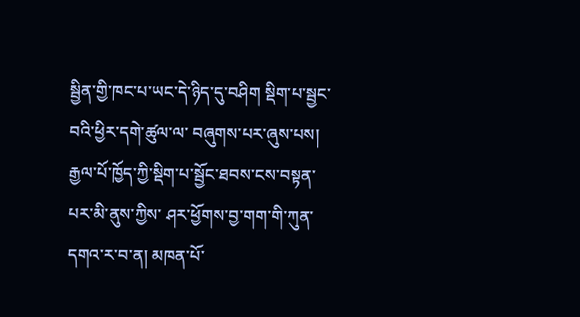སྦྱིན་གྱི་ཁང་པ་ཡང་དེ་ཉིད་དུ་བཤིག སྡིག་པ་སྦྱང་བའི་ཕྱིར་དགེ་ཚུལ་ལ་ བཞུགས་པར་ཞུས་པས། རྒྱལ་པོ་ཁྱོད་ཀྱི་སྡིག་པ་སྦྱོང་ཐབས་ངས་བསྟན་པར་མི་ནུས་ཀྱིས་ ཤར་ཕྱོགས་བྱ་གག་གི་ཀུན་དགའ་ར་བ་ན། མཁན་པོ་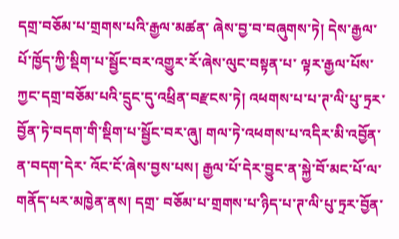དགྲ་བཅོམ་པ་གྲགས་པའི་རྒྱལ་མཚན་ ཞེས་བྱ་བ་བཞུགས་ཏེ། དེས་རྒྱལ་པོ་ཁྱོད་ཀྱི་སྡིག་པ་སྦྱོང་བར་འགྱུར་རོ་ཞེས་ལུང་བསྟན་པ་ ལྟར་རྒྱལ་པོས་ཀྱང་དགྲ་བཅོམ་པའི་དྲུང་དུ་འཕྲིན་བརྫངས་ཏེ། འཕགས་པ་པ་ཊ་ལི་པུ་ཏྲར་ བྱོན་ཏེ་བདག་གི་སྡིག་པ་སྦྱོང་བར་ཞུ། གལ་ཏེ་འཕགས་པ་འདིར་མི་འབྱོན་ན་བདག་དེར་ འོང་ངོ་ཞེས་བྱས་པས། རྒྱལ་པོ་དེར་བྱུང་ན་སྐྱེ་བོ་མང་པོ་ལ་གནོད་པར་མཁྱེན་ནས། དགྲ་ བཅོམ་པ་གྲགས་པ་ཉིད་པ་ཊ་ལི་པུ་ཏྲར་བྱོན་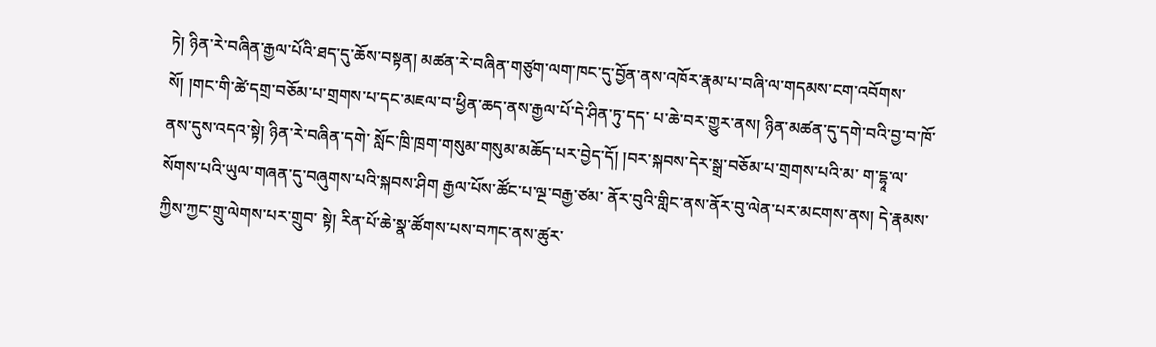ཏེ། ཉིན་རེ་བཞིན་རྒྱལ་པོའི་ཐད་དུ་ཆོས་བསྟན། མཚན་རེ་བཞིན་གཙུག་ལག་ཁང་དུ་བྱོན་ནས་འཁོར་རྣམ་པ་བཞི་ལ་གདམས་ངག་འབོགས་ སོ། །གང་གི་ཚེ་དགྲ་བཅོམ་པ་གྲགས་པ་དང་མཇལ་བ་ཕྱིན་ཆད་ནས་རྒྱལ་པོ་དེ་ཤིན་ཏུ་དད་ པ་ཆེ་བར་གྱུར་ནས། ཉིན་མཚན་དུ་དགེ་བའི་བྱ་བ་ཁོ་ནས་དུས་འདའ་སྟེ། ཉིན་རེ་བཞིན་དགེ་ སློང་ཁྲི་ཁྲག་གསུམ་གསུམ་མཆོད་པར་བྱེད་དོ། །བར་སྐབས་དེར་སྒྲ་བཅོམ་པ་གྲགས་པའི་མ་ ག་དྷཱ་ལ་སོགས་པའི་ཡུལ་གཞན་དུ་བཞུགས་པའི་སྐབས་ཤིག རྒྱལ་པོས་ཚོང་པ་ལྔ་བརྒྱ་ཙམ་ ནོར་བུའི་གླིང་ནས་ནོར་བུ་ལེན་པར་མངགས་ནས། དེ་རྣམས་ཀྱིས་ཀྱང་གྲུ་ལེགས་པར་གྲུབ་ སྟེ། རིན་པོ་ཆེ་སྣ་ཚོགས་པས་བཀང་ནས་ཚུར་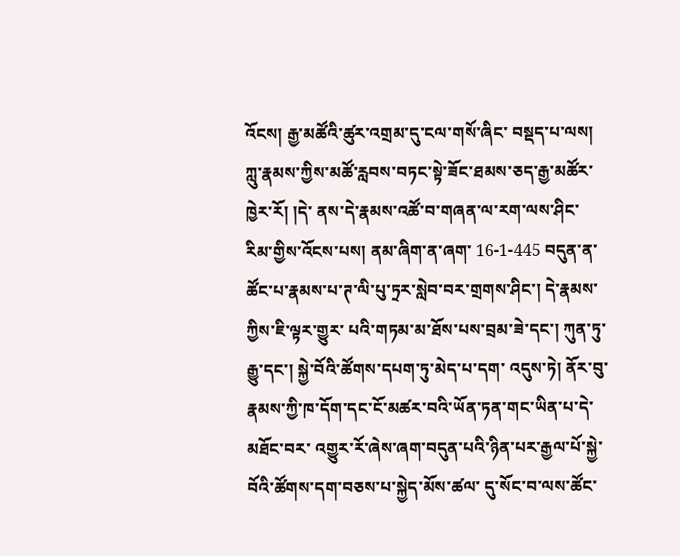འོངས། རྒྱ་མཚོའི་ཚུར་འགྲམ་དུ་ངལ་གསོ་ཞིང་ བསྡད་པ་ལས། ཀླུ་རྣམས་ཀྱིས་མཚོ་རླབས་བཏང་སྟེ་ཟོང་ཐམས་ཅད་རྒྱ་མཚོར་ཁྱེར་རོ། །དེ་ ནས་དེ་རྣམས་འཚོ་བ་གཞན་ལ་རག་ལས་ཤིང་རིམ་གྱིས་འོངས་པས། ནམ་ཞིག་ན་ཞག་ 16-1-445 བདུན་ན་ཚོང་པ་རྣམས་པ་ཊ་ལི་པུ་ཏྲར་སླེབ་བར་གྲགས་ཤིང་། དེ་རྣམས་ཀྱིས་ཇི་ལྟར་གྱུར་ པའི་གཏམ་མ་ཐོས་པས་བྲམ་ཟེ་དང་། ཀུན་ཏུ་རྒྱུ་དང་། སྐྱེ་བོའི་ཚོགས་དཔག་ཏུ་མེད་པ་དག་ འདུས་ཏེ། ནོར་བུ་རྣམས་ཀྱི་ཁ་དོག་དང་ངོ་མཚར་བའི་ཡོན་ཏན་གང་ཡིན་པ་དེ་མཐོང་བར་ འགྱུར་རོ་ཞེས་ཞག་བདུན་པའི་ཉིན་པར་རྒྱལ་པོ་སྐྱེ་བོའི་ཚོགས་དག་བཅས་པ་སྐྱེད་མོས་ཚལ་ དུ་སོང་བ་ལས་ཚོང་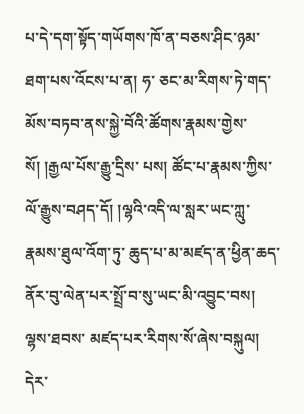པ་དེ་དག་སྟོད་གཡོགས་ཁོ་ན་བཅས་ཤིང་ཉམ་ཐག་པས་འོངས་པ་ན། ཧ་ ཅང་མ་རིགས་ཏེ་གད་མོས་བཏབ་ནས་སྐྱེ་བོའི་ཚོགས་རྣམས་གྱེས་སོ། །རྒྱལ་པོས་རྒྱུ་དྲིས་ པས། ཚོང་པ་རྣམས་ཀྱིས་ལོ་རྒྱུས་བཤད་དོ། །ལྷའི་འདི་ལ་སླར་ཡང་ཀླུ་རྣམས་ཐུལ་འོག་ཏུ་ ཆུད་པ་མ་མཛད་ན་ཕྱིན་ཆད་ནོར་བུ་ལེན་པར་སྤྲོ་བ་སུ་ཡང་མི་འབྱུང་བས། ལྷས་ཐབས་ མཛད་པར་རིགས་སོ་ཞེས་བསྐུལ། དེར་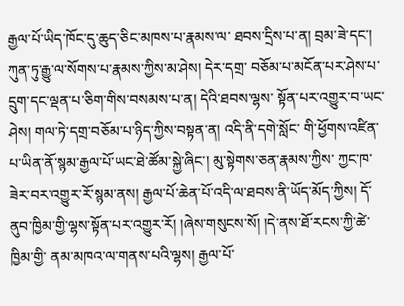རྒྱལ་པོ་ཡིད་ཁོང་དུ་ཆུད་ཅིང་མཁས་པ་རྣམས་ལ་ ཐབས་དྲིས་པ་ན། བྲམ་ཟེ་དང་། ཀུན་ཏུ་རྒྱུ་ལ་སོགས་པ་རྣམས་ཀྱིས་མ་ཤེས། དེར་དགྲ་ བཅོམ་པ་མངོན་པར་ཤེས་པ་དྲུག་དང་ལྡན་པ་ཅིག་གིས་བསམས་པ་ན། དེའི་ཐབས་ལྷས་ སྟོན་པར་འགྱུར་བ་ཡང་ཤེས། གལ་ཏེ་དགྲ་བཅོམ་པ་ཉིད་ཀྱིས་བསྟན་ན། འདི་ནི་དགེ་སློང་ གི་ཕྱོགས་འཛིན་པ་ཡིན་ནོ་སྙམ་རྒྱལ་པོ་ཡང་ཐེ་ཚོམ་སྐྱེ་ཞིང་། མུ་སྟེགས་ཅན་རྣམས་ཀྱིས་ ཀྱང་ཁ་ཟེར་བར་འགྱུར་རོ་སྙམ་ནས། རྒྱལ་པོ་ཆེན་པོ་འདི་ལ་ཐབས་ནི་ཡོད་མོད་ཀྱིས། དོ་ ནུབ་ཁྱིམ་གྱི་ལྷས་སྟོན་པར་འགྱུར་རོ། །ཞེས་གསུངས་སོ། །དེ་ནས་ཐོ་རངས་ཀྱི་ཚེ་ཁྱིམ་གྱི་ ནམ་མཁའ་ལ་གནས་པའི་ལྷས། རྒྱལ་པོ་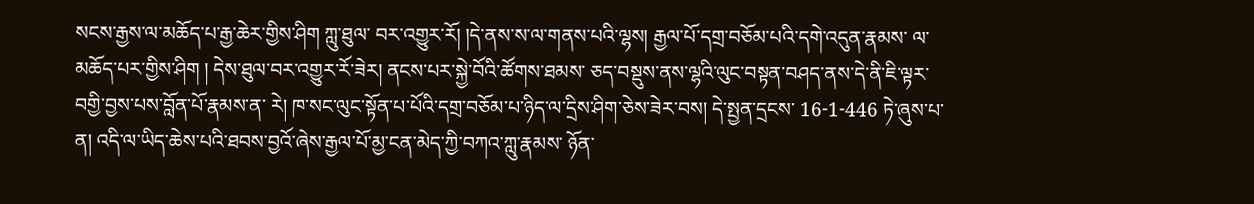སངས་རྒྱས་ལ་མཆོད་པ་རྒྱ་ཆེར་གྱིས་ཤིག ཀླུ་ཐུལ་ བར་འགྱུར་རོ། །དེ་ནས་ས་ལ་གནས་པའི་ལྷས། རྒྱལ་པོ་དགྲ་བཅོམ་པའི་དགེ་འདུན་རྣམས་ ལ་མཆོད་པར་གྱིས་ཤིག ། དེས་ཐུལ་བར་འགྱུར་རོ་ཟེར། ནངས་པར་སྐྱེ་བོའི་ཚོགས་ཐམས་ ཅད་བསྡུས་ནས་ལྷའི་ལུང་བསྟན་བཤད་ནས་དེ་ནི་ཇི་ལྟར་བགྱི་བྱས་པས་བློན་པོ་རྣམས་ན་ རེ། ཁ་སང་ལུང་སྟོན་པ་པོའི་དགྲ་བཅོམ་པ་ཉིད་ལ་དྲིས་ཤིག་ཅེས་ཟེར་བས། དེ་སྤྱན་དྲངས་ 16-1-446 ཏེ་ཞུས་པ་ན། འདི་ལ་ཡིད་ཆེས་པའི་ཐབས་བྱའོ་ཞེས་རྒྱལ་པོ་མྱ་ངན་མེད་ཀྱི་བཀའ་ཀླུ་རྣམས་ ཉོན་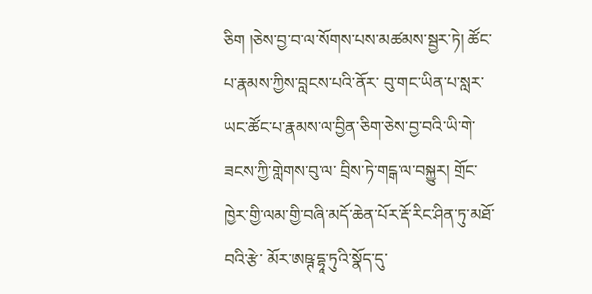ཅིག །ཅེས་བྱ་བ་ལ་སོགས་པས་མཚམས་སྦྱར་ཏེ། ཚོང་པ་རྣམས་ཀྱིས་བླངས་པའི་ནོར་ བུ་གང་ཡིན་པ་སླར་ཡང་ཚོང་པ་རྣམས་ལ་བྱིན་ཅིག་ཅེས་བྱ་བའི་ཡི་གེ་ཟངས་ཀྱི་གླེགས་བུ་ལ་ བྲིས་ཏེ་གངྒ་ལ་བསྐྱུར། གྲོང་ཁྱེར་གྱི་ལམ་གྱི་བཞི་མདོ་ཆེན་པོར་རྡོ་རིང་ཤིན་ཏུ་མཐོ་བའི་རྩེ་ མོར་ཨཥྚ་དྷཱ་ཏུའི་སྣོད་དུ་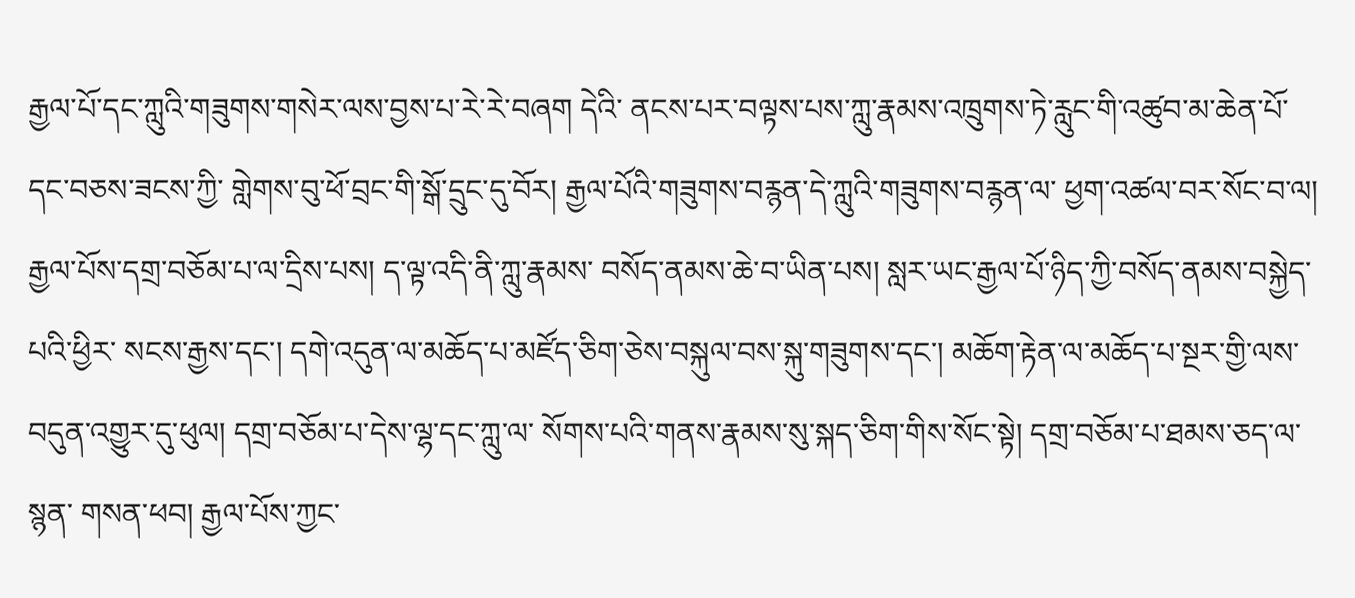རྒྱལ་པོ་དང་ཀླུའི་གཟུགས་གསེར་ལས་བྱས་པ་རེ་རེ་བཞག དེའི་ ནངས་པར་བལྟས་པས་ཀླུ་རྣམས་འཁྲུགས་ཏེ་རླུང་གི་འཚུབ་མ་ཆེན་པོ་དང་བཅས་ཟངས་ཀྱི་ གླེགས་བུ་ཕོ་བྲང་གི་སྒོ་དྲུང་དུ་བོར། རྒྱལ་པོའི་གཟུགས་བརྙན་དེ་ཀླུའི་གཟུགས་བརྙན་ལ་ ཕྱག་འཚལ་བར་སོང་བ་ལ། རྒྱལ་པོས་དགྲ་བཅོམ་པ་ལ་དྲིས་པས། ད་ལྟ་འདི་ནི་ཀླུ་རྣམས་ བསོད་ནམས་ཆེ་བ་ཡིན་པས། སླར་ཡང་རྒྱལ་པོ་ཉིད་ཀྱི་བསོད་ནམས་བསྐྱེད་པའི་ཕྱིར་ སངས་རྒྱས་དང་། དགེ་འདུན་ལ་མཆོད་པ་མཛོད་ཅིག་ཅེས་བསྐུལ་བས་སྐུ་གཟུགས་དང་། མཆོག་རྟེན་ལ་མཆོད་པ་སྔར་གྱི་ལས་བདུན་འགྱུར་དུ་ཕུལ། དགྲ་བཅོམ་པ་དེས་ལྷ་དང་ཀླུ་ལ་ སོགས་པའི་གནས་རྣམས་སུ་སྐད་ཅིག་གིས་སོང་སྟེ། དགྲ་བཅོམ་པ་ཐམས་ཅད་ལ་སྙན་ གསན་ཕབ། རྒྱལ་པོས་ཀྱང་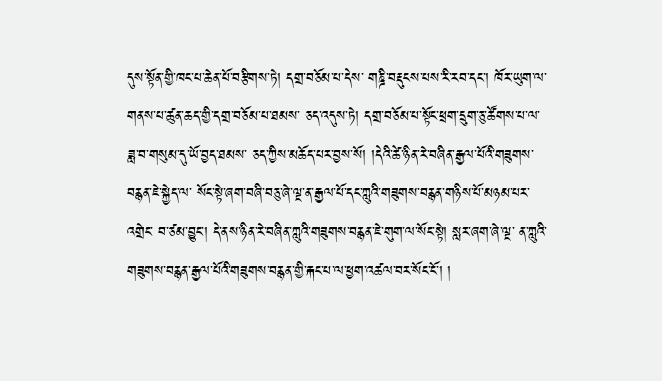དུས་སྟོན་གྱི་ཁང་པ་ཆེན་པོ་བརྩིགས་ཏེ། དགྲ་བཅོམ་པ་དེས་ གཎྜི་བརྡུངས་པས་རི་རབ་དང་། ཁོར་ཡུག་ལ་གནས་པ་ཚུན་ཆད་གྱི་དགྲ་བཅོམ་པ་ཐམས་ ཅད་འདུས་ཏེ། དགྲ་བཅོམ་པ་སྟོང་ཕྲག་དྲུག་ཅུ་ཚོགས་པ་ལ་ཟླ་བ་གསུམ་དུ་ཡོ་བྱད་ཐམས་ ཅད་ཀྱིས་མཆོད་པར་བྱས་སོ། །དེའི་ཚེ་ཉིན་རེ་བཞིན་རྒྱལ་པོའི་གཟུགས་བརྙན་ཇེ་སྐྱེད་ལ་ སོང་སྟེ་ཞག་བཞི་བཅུ་ཞེ་ལྔ་ན་རྒྱལ་པོ་དང་ཀླུའི་གཟུགས་བརྙན་གཉིས་པོ་མཉམ་པར་འགྲེང་ བ་ཙམ་བྱུང་། དེ་ནས་ཉིན་རེ་བཞིན་ཀླུའི་གཟུགས་བརྙན་ཇེ་གུག་ལ་སོང་སྟེ། སླར་ཞག་ཞེ་ལྔ་ ན་ཀླུའི་གཟུགས་བརྙན་རྒྱལ་པོའི་གཟུགས་བརྙན་གྱི་རྐང་པ་ལ་ཕྱག་འཚལ་བར་སོང་ངོ་། །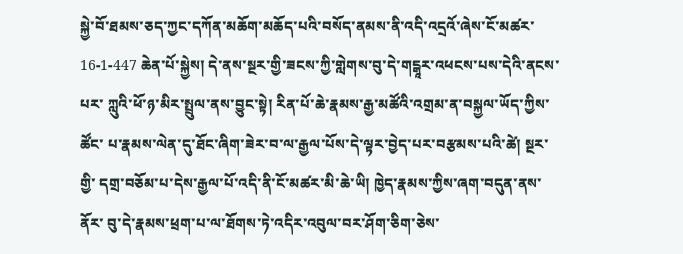སྐྱེ་བོ་ཐམས་ཅད་ཀྱང་དཀོན་མཆོག་མཆོད་པའི་བསོད་ནམས་ནི་འདི་འདྲའོ་ཞེས་ངོ་མཚར་ 16-1-447 ཆེན་པོ་སྐྱེས། དེ་ནས་སྔར་གྱི་ཟངས་ཀྱི་གླེགས་བུ་དེ་གངྒཱར་འཕངས་པས་དེའི་ནངས་པར་ ཀླུའི་ཕོ་ཉ་མིར་སྤྲུལ་ནས་བྱུང་སྟེ། རིན་པོ་ཆེ་རྣམས་རྒྱ་མཚོའི་འགྲམ་ན་བསྐྱལ་ཡོད་ཀྱིས་ཚོང་ པ་རྣམས་ལེན་དུ་ཐོང་ཞིག་ཟེར་བ་ལ་རྒྱལ་པོས་དེ་ལྟར་བྱེད་པར་བརྩམས་པའི་ཚེ། སྔར་གྱི་ དགྲ་བཅོམ་པ་དེས་རྒྱལ་པོ་འདི་ནི་ངོ་མཚར་མི་ཆེ་ཡི། ཁྱེད་རྣམས་ཀྱིས་ཞག་བདུན་ནས་ནོར་ བུ་དེ་རྣམས་ཕྲག་པ་ལ་ཐོགས་ཏེ་འདིར་འབུལ་བར་ཤོག་ཅིག་ཅེས་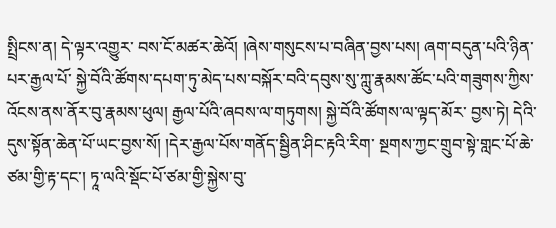སྤྲིངས་ན། དེ་ལྟར་འགྱུར་ བས་ངོ་མཚར་ཆེའོ། །ཞེས་གསུངས་པ་བཞིན་བྱས་པས། ཞག་བདུན་པའི་ཉིན་པར་རྒྱལ་པོ་ སྐྱེ་བོའི་ཚོགས་དཔག་ཏུ་མེད་པས་བསྐོར་བའི་དབུས་སུ་ཀླུ་རྣམས་ཚོང་པའི་གཟུགས་ཀྱིས་ འོངས་ནས་ནོར་བུ་རྣམས་ཕུལ། རྒྱལ་པོའི་ཞབས་ལ་གཏུགས། སྐྱེ་བོའི་ཚོགས་ལ་ལྟད་མོར་ བྱས་ཏེ། དེའི་དུས་སྟོན་ཆེན་པོ་ཡང་བྱས་སོ། །དེར་རྒྱལ་པོས་གནོད་སྦྱིན་ཤིང་རྟའི་རིག་ སྔགས་ཀྱང་གྲུབ་སྟེ་གླང་པོ་ཆེ་ཙམ་གྱི་རྟ་དང་། ཏཱ་ལའི་སྡོང་པོ་ཙམ་གྱི་སྐྱེས་བུ་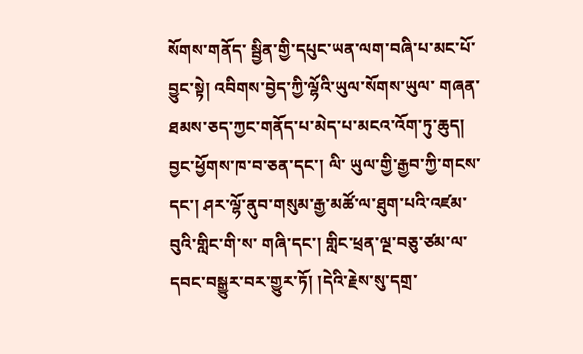སོགས་གནོད་ སྦྱིན་གྱི་དཔུང་ཡན་ལག་བཞི་པ་མང་པོ་བྱུང་སྟེ། འབིགས་བྱེད་ཀྱི་ལྷོའི་ཡུལ་སོགས་ཡུལ་ གཞན་ཐམས་ཅད་ཀྱང་གནོད་པ་མེད་པ་མངའ་འོག་ཏུ་ཆུད། བྱང་ཕྱོགས་ཁ་བ་ཅན་དང་། ལི་ ཡུལ་གྱི་རྒྱབ་ཀྱི་གངས་དང་། ཤར་ལྷོ་ནུབ་གསུམ་རྒྱ་མཚོ་ལ་ཐུག་པའི་འཛམ་བུའི་གླིང་གི་ས་ གཞི་དང་། གླིང་ཕྲན་ལྔ་བཅུ་ཙམ་ལ་དབང་བསྒྱུར་བར་གྱུར་ཏོ། །དེའི་རྗེས་སུ་དགྲ་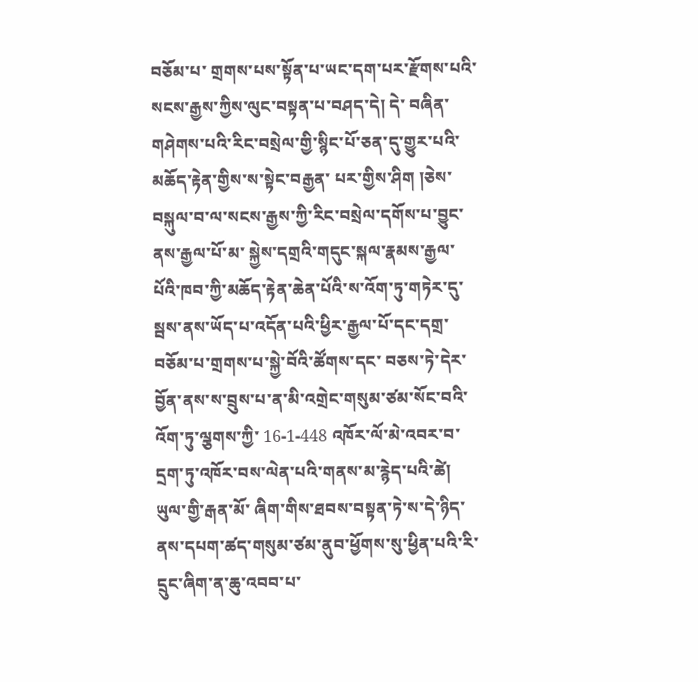བཅོམ་པ་ གྲགས་པས་སྟོན་པ་ཡང་དག་པར་རྫོགས་པའི་སངས་རྒྱས་ཀྱིས་ལུང་བསྟན་པ་བཤད་དེ། དེ་ བཞིན་གཤེགས་པའི་རིང་བསྲེལ་གྱི་སྙིང་པོ་ཅན་དུ་གྱུར་པའི་མཆོད་རྟེན་གྱིས་ས་སྟེང་བརྒྱན་ པར་གྱིས་ཤིག །ཅེས་བསྐུལ་བ་ལ་སངས་རྒྱས་ཀྱི་རིང་བསྲེལ་དགོས་པ་བྱུང་ནས་རྒྱལ་པོ་མ་ སྐྱེས་དགྲའི་གདུང་སྐལ་རྣམས་རྒྱལ་པོའི་ཁབ་ཀྱི་མཆོད་རྟེན་ཆེན་པོའི་ས་འོག་ཏུ་གཏེར་དུ་ སྦས་ནས་ཡོད་པ་འདོན་པའི་ཕྱིར་རྒྱལ་པོ་དང་དགྲ་བཅོམ་པ་གྲགས་པ་སྐྱེ་བོའི་ཚོགས་དང་ བཅས་ཏེ་དེར་བྱོན་ནས་ས་བྲུས་པ་ན་མི་འགྲེང་གསུམ་ཙམ་སོང་བའི་འོག་ཏུ་ལྕགས་ཀྱི་ 16-1-448 འཁོར་ལོ་མེ་འབར་བ་དྲག་ཏུ་འཁོར་བས་ལེན་པའི་གནས་མ་རྙེད་པའི་ཚེ། ཡུལ་གྱི་རྒན་མོ་ ཞིག་གིས་ཐབས་བསྟན་ཏེ་ས་དེ་ཉིད་ནས་དཔག་ཚད་གསུམ་ཙམ་ནུབ་ཕྱོགས་སུ་ཕྱིན་པའི་རི་ དྲུང་ཞིག་ན་ཆུ་འབབ་པ་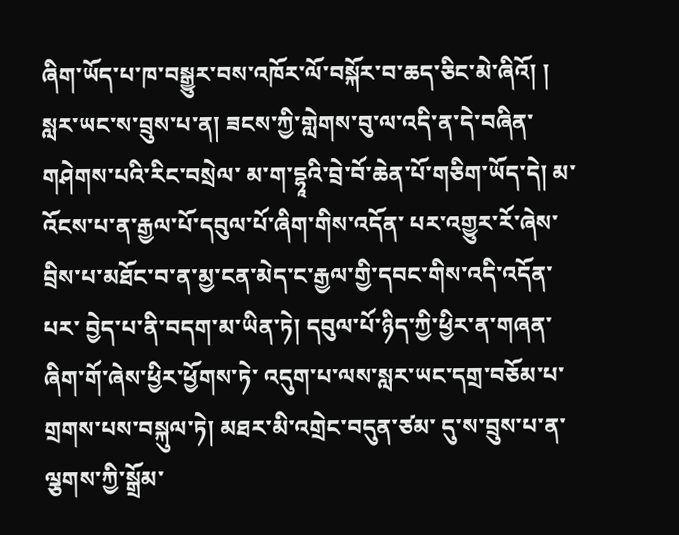ཞིག་ཡོད་པ་ཁ་བསྒྱུར་བས་འཁོར་ལོ་བསྐོར་བ་ཆད་ཅིང་མེ་ཞིའོ། ། སླར་ཡང་ས་བྲུས་པ་ན། ཟངས་ཀྱི་གླེགས་བུ་ལ་འདི་ན་དེ་བཞིན་གཤེགས་པའི་རིང་བསྲེལ་ མ་ག་དྷཱའི་བྲེ་བོ་ཆེན་པོ་གཅིག་ཡོད་དེ། མ་འོངས་པ་ན་རྒྱལ་པོ་དབུལ་པོ་ཞིག་གིས་འདོན་ པར་འགྱུར་རོ་ཞེས་བྲིས་པ་མཐོང་བ་ན་མྱ་ངན་མེད་ང་རྒྱལ་གྱི་དབང་གིས་འདི་འདོན་པར་ བྱེད་པ་ནི་བདག་མ་ཡིན་ཏེ། དབུལ་པོ་ཉིད་ཀྱི་ཕྱིར་ན་གཞན་ཞིག་གོ་ཞེས་ཕྱིར་ཕྱོགས་ཏེ་ འདུག་པ་ལས་སླར་ཡང་དགྲ་བཅོམ་པ་གྲགས་པས་བསྐུལ་ཏེ། མཐར་མི་འགྲེང་བདུན་ཙམ་ དུ་ས་བྲུས་པ་ན་ལྕགས་ཀྱི་སྒྲོམ་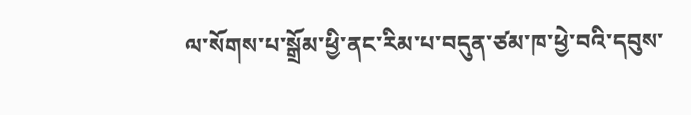ལ་སོགས་པ་སྒྲོམ་ཕྱི་ནང་རིམ་པ་བདུན་ཙམ་ཁ་ཕྱེ་བའི་དབུས་